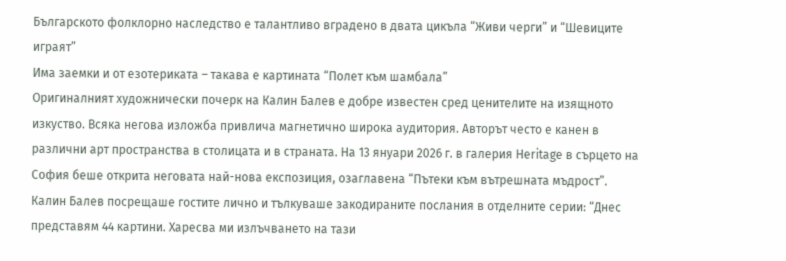Българското фолклорно наследство е талантливо вградено в двата цикъла “Живи черги” и “Шевиците играят”
Има заемки и от езотериката – такава е картината “Полет към шамбала”
Оригиналният художнически почерк на Калин Балев е добре известен сред ценителите на изящното изкуство. Всяка негова изложба привлича магнетично широка аудитория. Авторът често е канен в различни арт пространства в столицата и в страната. На 13 януари 2026 г. в галерия Heritage в сърцето на София беше открита неговата най-нова експозиция, озаглавена “Пътеки към вътрешната мъдрост”.
Калин Балев посрещаше гостите лично и тълкуваше закодираните послания в отделните серии: “Днес представям 44 картини. Харесва ми излъчването на тази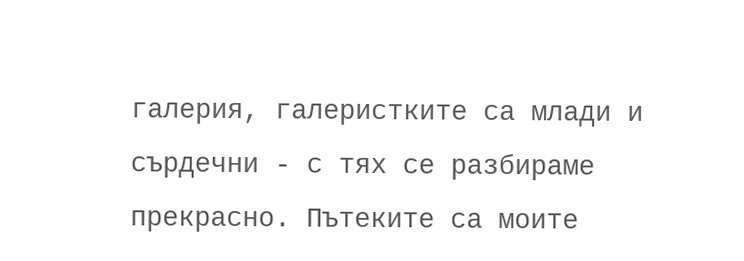галерия, галеристките са млади и сърдечни - с тях се разбираме прекрасно. Пътеките са моите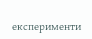експерименти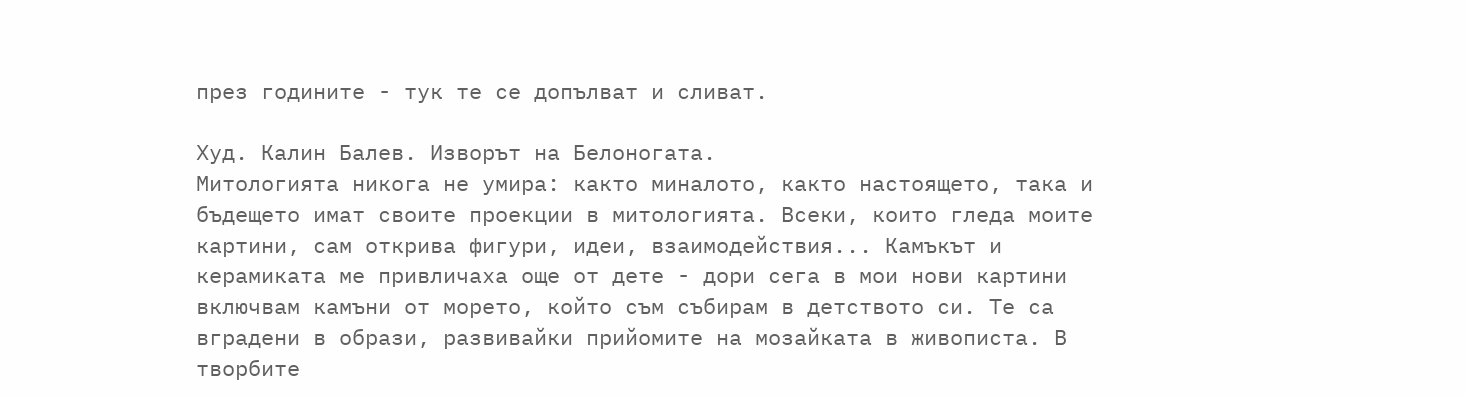през годините - тук те се допълват и сливат.

Худ. Калин Балев. Изворът на Белоногата.
Митологията никога не умира: както миналото, както настоящето, така и бъдещето имат своите проекции в митологията. Всеки, които гледа моите картини, сам открива фигури, идеи, взаимодействия... Камъкът и керамиката ме привличаха още от дете - дори сега в мои нови картини включвам камъни от морето, който съм събирам в детството си. Те са вградени в образи, развивайки прийомите на мозайката в живописта. В творбите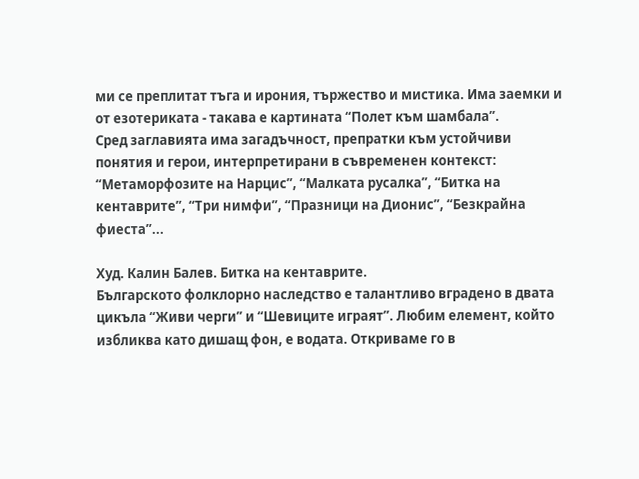ми се преплитат тъга и ирония, тържество и мистика. Има заемки и от езотериката - такава е картината “Полет към шамбала”.
Сред заглавията има загадъчност, препратки към устойчиви понятия и герои, интерпретирани в съвременен контекст: “Метаморфозите на Нарцис”, “Малката русалка”, “Битка на кентаврите”, “Три нимфи”, “Празници на Дионис”, “Безкрайна фиеста”...

Худ. Калин Балев. Битка на кентаврите.
Българското фолклорно наследство е талантливо вградено в двата цикъла “Живи черги” и “Шевиците играят”. Любим елемент, който избликва като дишащ фон, е водата. Откриваме го в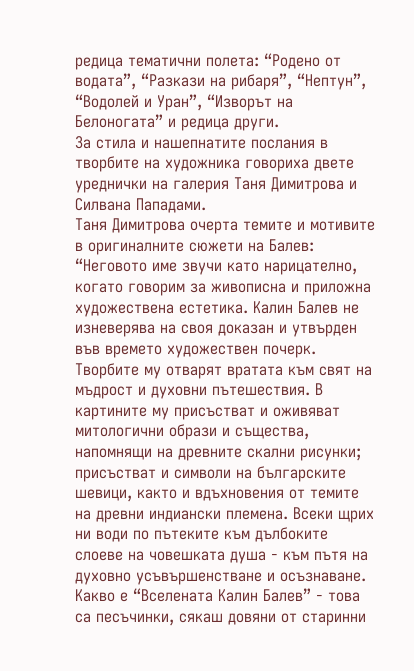редица тематични полета: “Родено от водата”, “Разкази на рибаря”, “Нептун”, “Водолей и Уран”, “Изворът на Белоногата” и редица други.
За стила и нашепнатите послания в творбите на художника говориха двете уреднички на галерия Таня Димитрова и Силвана Пападами.
Таня Димитрова очерта темите и мотивите в оригиналните сюжети на Балев: “Неговото име звучи като нарицателно, когато говорим за живописна и приложна художествена естетика. Калин Балев не изневерява на своя доказан и утвърден във времето художествен почерк. Творбите му отварят вратата към свят на мъдрост и духовни пътешествия. В картините му присъстват и оживяват митологични образи и същества, напомнящи на древните скални рисунки; присъстват и символи на българските шевици, както и вдъхновения от темите на древни индиански племена. Всеки щрих ни води по пътеките към дълбоките слоеве на човешката душа - към пътя на духовно усъвършенстване и осъзнаване. Какво е “Вселената Калин Балев” - това са песъчинки, сякаш довяни от старинни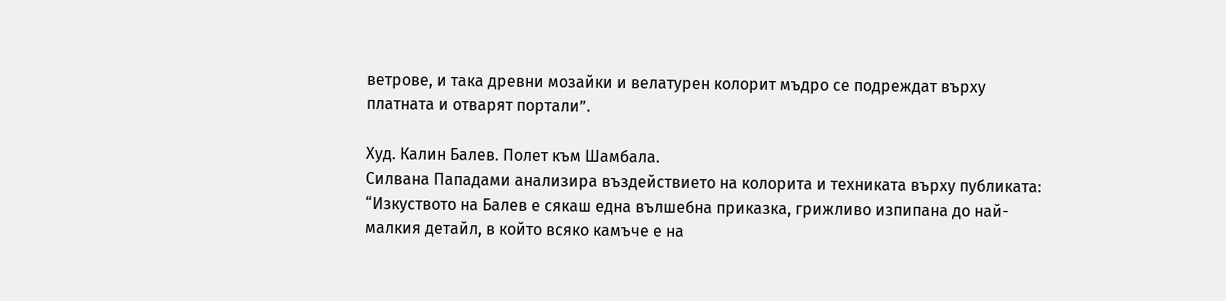ветрове, и така древни мозайки и велатурен колорит мъдро се подреждат върху платната и отварят портали”.

Худ. Калин Балев. Полет към Шамбала.
Силвана Пападами анализира въздействието на колорита и техниката върху публиката: “Изкуството на Балев е сякаш една вълшебна приказка, грижливо изпипана до най-малкия детайл, в който всяко камъче е на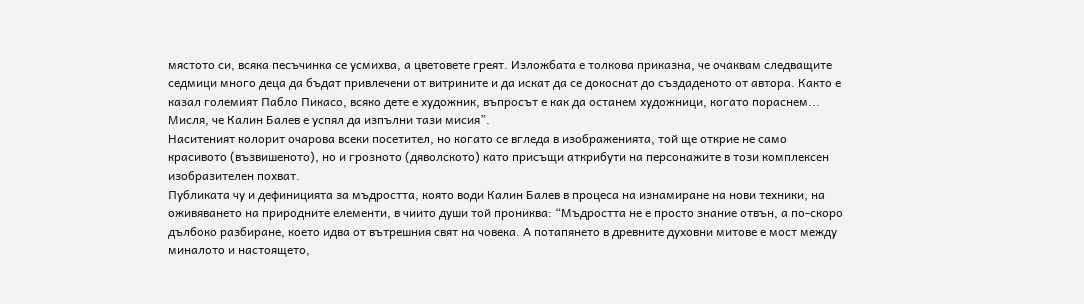мястото си, всяка песъчинка се усмихва, а цветовете греят. Изложбата е толкова приказна, че очаквам следващите седмици много деца да бъдат привлечени от витрините и да искат да се докоснат до създаденото от автора. Както е казал големият Пабло Пикасо, всяко дете е художник, въпросът е как да останем художници, когато пораснем... Мисля, че Калин Балев е успял да изпълни тази мисия”.
Наситеният колорит очарова всеки посетител, но когато се вгледа в изображенията, той ще открие не само красивото (възвишеното), но и грозното (дяволското) като присъщи аткрибути на персонажите в този комплексен изобразителен похват.
Публиката чу и дефиницията за мъдростта, която води Калин Балев в процеса на изнамиране на нови техники, на оживяването на природните елементи, в чиито души той прониква: “Мъдростта не е просто знание отвън, а по-скоро дълбоко разбиране, което идва от вътрешния свят на човека. А потапянето в древните духовни митове е мост между миналото и настоящето,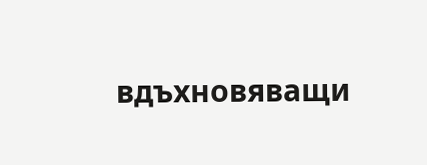вдъхновяващи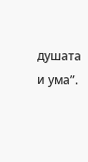душата и ума”.